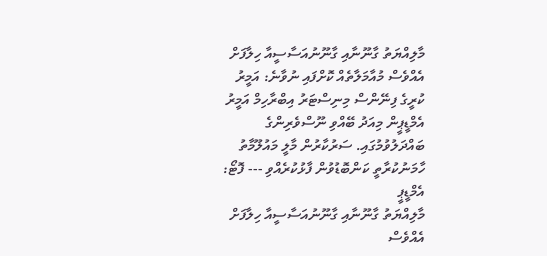މާލިއްޔަތު ގާނޫނާއި ގާނޫނުއަސާސީއާ ހިލާފަށް އެއްވެސް މުއާމަލާތެއް ކޮށްފައި ނުވާނެ: އަމީރު
ކުރީގެ ފިނޭންސް މިނިސްޓަރު އިބްރާހިމް އަމީރު އެމްޑީޕީން މިއަދު ބޭއްވި ނޫސްވެރިންގެ ބައްދަލުވުމުގައި. ސަރުކާރުން މާލީ މައުލޫމާތު ހާމަނުކުރާތީ ކަންބޮޑުވުން ފާޅުކުރެއްވި --- ފޮޓޯ: އެމްޑީޕީ
މާލިއްޔަތު ގާނޫނާއި ގާނޫނުއަސާސީއާ ހިލާފަށް އެއްވެސް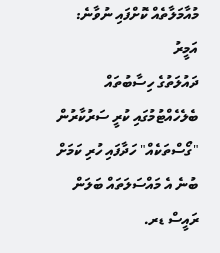މުއާމަލާތެއް ކޮށްފައި ނުވާނެ: އަމީރު
ދައުލަތުގެ ހިސާބުތައް ބެލެހެއްޓުމުގައި ކުރީ ސަރުކާރުން "ގޯސްތަކެއް" ހަދާފައި ހުރި ކަމަށް ބުނެ އެ މައްސަލަތައް ބަލަން ރައީސް ޑރ.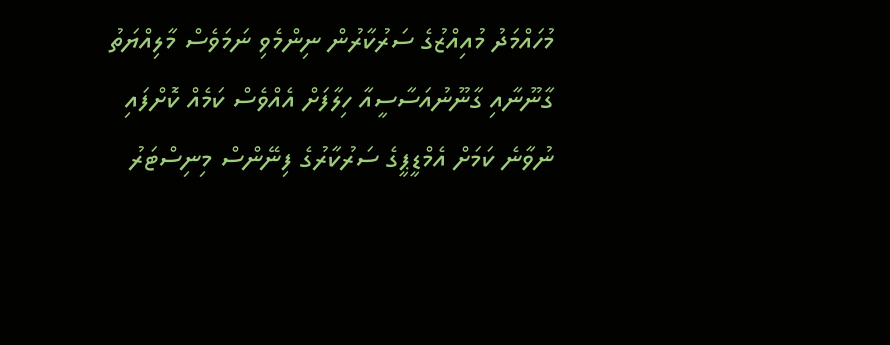މުހައްމަދު މުއިއްޒުގެ ސަރުކާރުން ނިންމެވި ނަމަވެސް މާލިއްޔަތު ގާނޫނާއި ގާނޫނުއަސާސީއާ ހިލާފަށް އެއްވެސް ކަމެއް ކޮށްފައި ނުވާނެ ކަމަށް އެމްޑީޕީގެ ސަރުކާރުގެ ފިނޭންސް މިނިސްޓަރު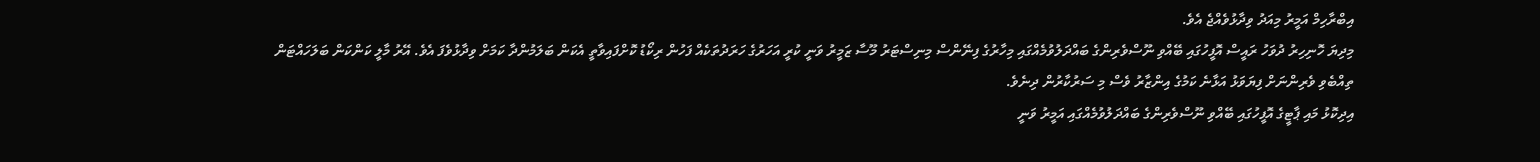އިބްރާހިމް އަމީރު މިއަދު ވިދާޅުވެއްޖެ އެވެ.
މިދިޔަ ހޮނިހިރު ދުވަހު ރައީސް އޮފީހުގައި ބޭއްވި ނޫސްވެރިންގެ ބައްދަލުވުމެއްގައި މިހާރުގެ ފިނޭންސް މިނިސްޓަރު މޫސާ ޒަމީރު ވަނީ ކުރީ އަހަރުގެ ހަރަދުތަކެއް ފަހުން ރިކޯޑު ކޮށްފައިވާތީ އެކަން ބަލަމުންދާ ކަމަށް ވިދާޅުވެފަ އެވެ. އޭރު މާލީ ކަންކަން ބަލަހައްޓަން ތިއްބެވި ވެރިންނަށް ފިޔަވަޅު އަޅާނެ ކަމުގެ އިންޒާރު ވެސް މި ސަރުކާރުން ދިނެވެ.
އިދިކޮޅު މައި ޕާޓީގެ އޮފީހުގައި ބޭއްވި ނޫސްވެރިންގެ ބައްދަލުވުމެއްގައި އަމީރު ވަނީ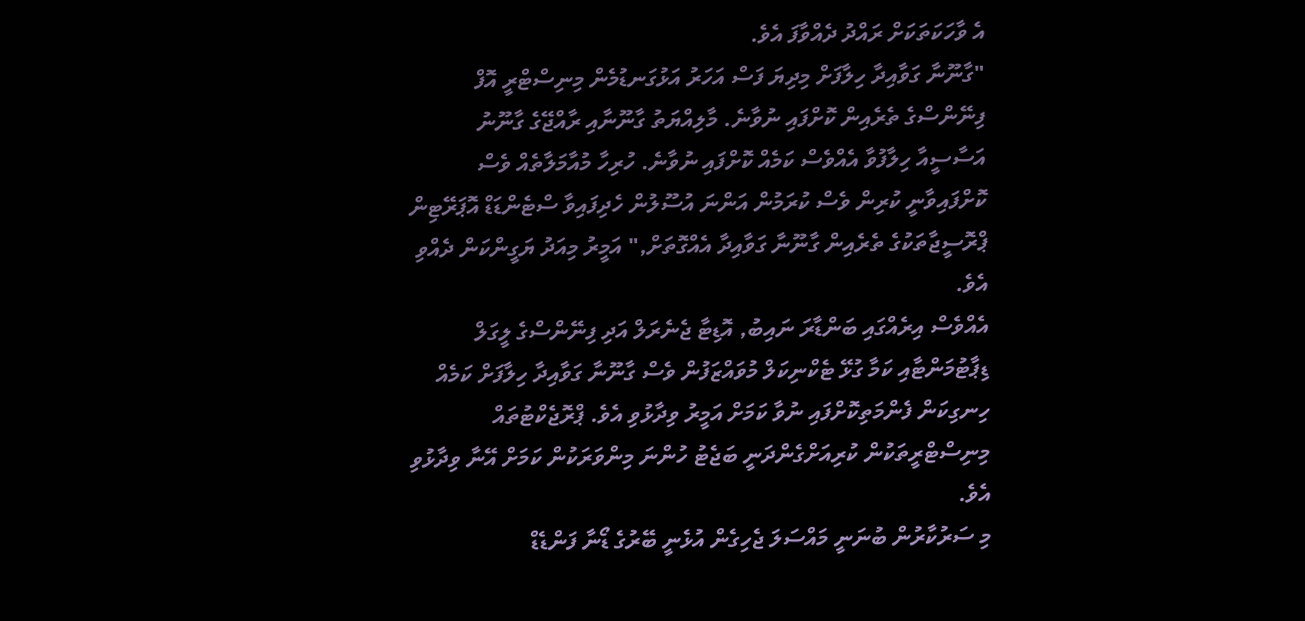އެ ވާހަކަތަކަށް ރައްދު ދެއްވާފަ އެވެ.
"ގާނޫނާ ގަވާއިދާ ހިލާފަށް މިދިޔަ ފަސް އަހަރު އަޅުގަނޑުމެން މިނިސްޓްރީ އޮފް ފިނޭންސްގެ ތެރެއިން ކޮށްފައި ނުވާނެ. މާލިއްޔަތު ގާނޫނާއި ރާއްޖޭގެ ގާނޫނު އަސާސީއާ ހިލާފުވާ އެއްވެސް ކަމެއް ކޮށްފައި ނުވާނެ. ހުރިހާ މުއާމަލާތެއް ވެސް ކޮށްފައިވާނީ ކުރިން ވެސް ކުރަމުން އަންނަ އުސޫލުން ހެދިފައިވާ ސްޓެންޑަޑް އޮޕަރޭޓިން ޕްރޮސީޖާތަކުގެ ތެރެއިން ގާނޫނާ ގަވާއިދާ އެއްގޮތަށް," އަމީރު މިއަދު ޔަގީންކަން ދެއްވި އެވެ.
އެއްވެސް އިރެއްގައި ބަންޑާރަ ނައިބު, އޮޑިޓާ ޖެނެރަލް އަދި ފިނޭންސްގެ ލީގަލް ޑިޕާޓުމަންޓާއި ކަމާ ގުޅޭ ޓެކްނިކަލް މުވައްޒަފުން ވެސް ގާނޫނާ ގަވާއިދާ ހިލާފަށް ކަމެއް ހިނގިކަން ފެންމަތިކޮށްފައި ނުވާ ކަމަށް އަމީރު ވިދާޅުވި އެވެ. ޕްރޮޖެކްޓުތައް މިނިސްޓްރީތަކުން ކުރިއަށްގެންދަނީ ބަޖެޓު ހުންނަ މިންވަރަކުން ކަމަށް އޭނާ ވިދާޅުވި އެވެ.
މި ސަރުކާރުން ބުނަނީ މައްސަލަ ޖެހިގެން އުޅެނީ ބޭރުގެ ޑޯނާ ފަންޑެޑް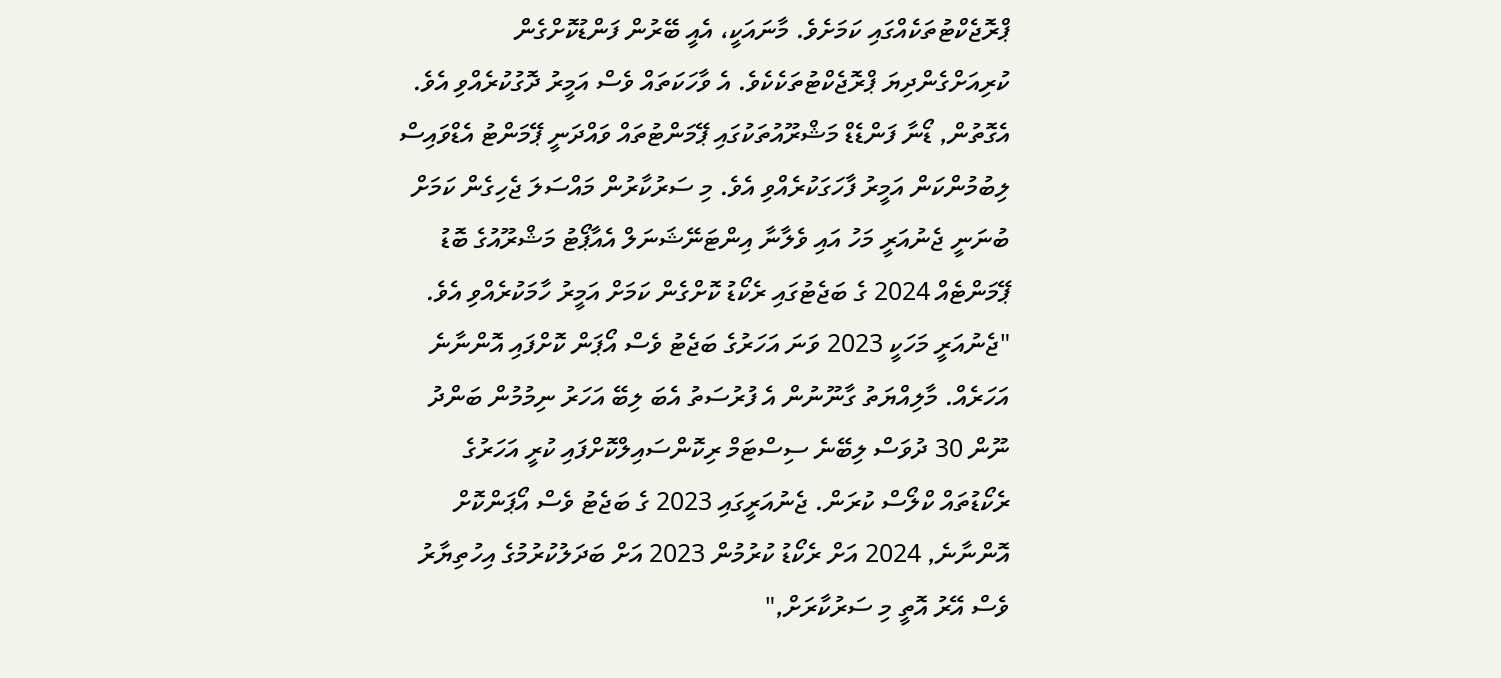ޕްރޮޖެކްޓުތަކެއްގައި ކަމަށެވެ. މާނައަކީ، އެއީ ބޭރުން ފަންޑުކޮށްގެން ކުރިއަށްގެންދިޔަ ޕްރޮޖެކްޓުތަކެކެވެ. އެ ވާހަކަތައް ވެސް އަމީރު ދޮގުކުރެއްވި އެވެ.
އެގޮތުން, ޑޯނާ ފަންޑެޑް މަޝްރޫއުތަކުގައި ޕޭމަންޓުތައް ވައްދަނީ ޕޭމަންޓު އެޑްވައިސް ލިބުމުންކަން އަމީރު ފާހަގަކުރެއްވި އެވެ. މި ސަރުކާރުން މައްސަލަ ޖެހިގެން ކަމަށް ބުނަނީ ޖެނުއަރީ މަހު އައި ވެލާނާ އިންޓަނޭޝަނަލް އެއާޕޯޓު މަޝްރޫއުގެ ބޮޑު ޕޭމަންޓެއް 2024 ގެ ބަޖެޓުގައި ރެކޯޑު ކޮށްގެން ކަމަށް އަމީރު ހާމަކުރެއްވި އެވެ.
"ޖެނުއަރީ މަހަކީ 2023 ވަނަ އަހަރުގެ ބަޖެޓު ވެސް އޯޕަން ކޮށްފައި އޮންނާނެ އަހަރެއް. މާލިއްޔަތު ގާނޫނުން އެ ފުރުސަތު އެބަ ލިބޭ އަހަރު ނިމުމުން ބަންދު ނޫން 30 ދުވަސް ލިބޭނެ ސިސްޓަމް ރިކޮންސައިލްކޮށްފައި ކުރީ އަހަރުގެ ރެކޯޑުތައް ކްލޯސް ކުރަން. ޖެނުއަރީގައި 2023 ގެ ބަޖެޓު ވެސް އޯޕަންކޮށް އޮންނާނެ, 2024 އަށް ރެކޯޑު ކުރުމުން 2023 އަށް ބަދަލުކުރުމުގެ އިހުތިޔާރު ވެސް އޭރު އޮތީ މި ސަރުކާރަށް,"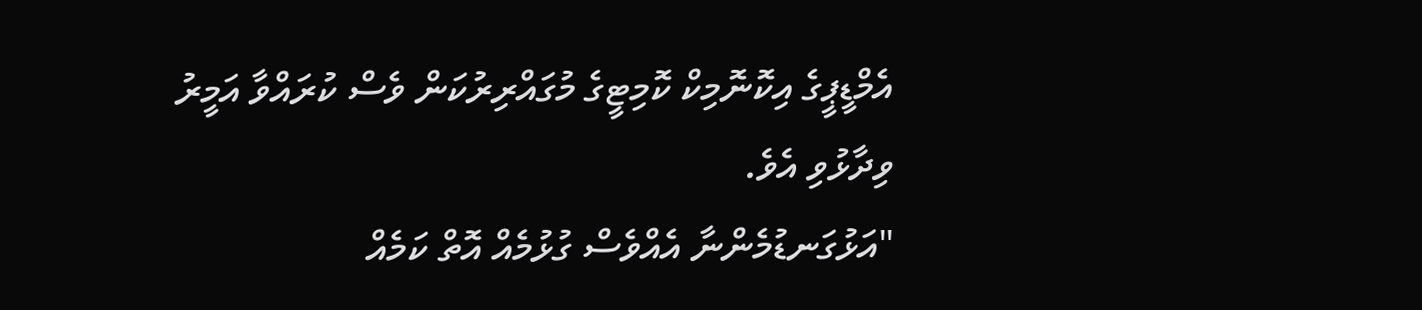އެމްޑީޕީގެ އިކޮނޮމިކް ކޮމިޓީގެ މުގައްރިރުކަން ވެސް ކުރައްވާ އަމީރު ވިދާޅުވި އެވެ.
"އަޅުގަނޑުމެންނާ އެއްވެސް ގުޅުމެއް އޮތް ކަމެއް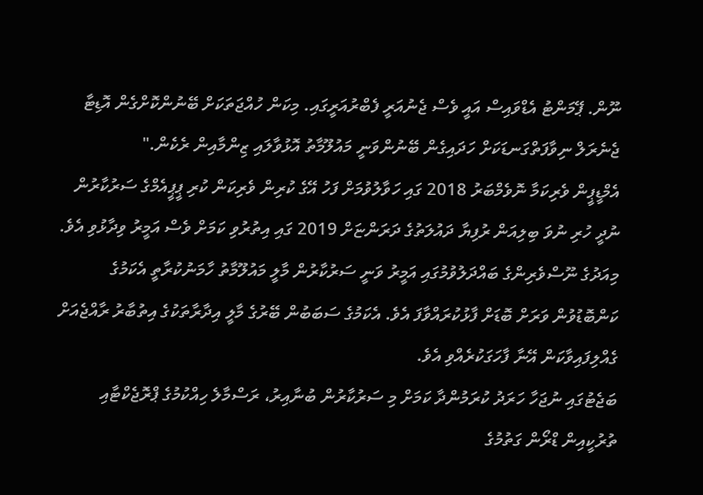ނޫން. ޕޭމަންޓު އެޑްވައިސް އައީ ވެސް ޖެނުއަރީ ފެބްރުއަރީގައި. މިކަން ހުއްޖަތަކަށް ބޭނުންކޮށްގެން އޮޑިޓާ ޖެނެރަލް ނިވާފަތްގަނޑަކަށް ހަދައިގެން ބޭނުންވަނީ މައުލޫމާތު އޮޅުވާލައި ޒިންމާއިން ރެކެން."
އެމްޑީޕީން ވެރިކަމާ ނޮވެމްބަރު 2018 ގައި ހަވާލުވުމަށް ފަހު އޭގެ ކުރިން ވެރިކަން ކުރި ޕީޕީއެމްގެ ސަރުކާރުން ނުދީ ހުރި ނުވަ ބިލިއަން ރުފިޔާ ދައުލަތުގެ ދަރަންޏަށް 2019 ގައި އިތުރުވި ކަމަށް ވެސް އަމީރު ވިދާޅުވި އެވެ.
މިއަދުގެ ނޫސްވެރިންގެ ބައްދަލުވުމުގައި އަމީރު ވަނީ ސަރުކާރުން މާލީ މައުލޫމާތު ހާމަނުކުރާތީ އެކަމުގެ ކަންބޮޑުވުން ވަރަށް ބޮޑަށް ފާޅުކުރައްވާފަ އެވެ. އެކަމުގެ ސަބަބުން ބޭރުގެ މާލީ އިދާރާތަކުގެ އިތުބާރު ރާއްޖެއަށް ގެއްލިފައިވާކަން އޭނާ ފާހަގަކުރެއްވި އެވެ.
ބަޖެޓުގައި ނުޖަހާ ހަރަދު ކުރަމުންދާ ކަމަށް މި ސަރުކާރުން ބުނާއިރު، ރަސްމާލެ ހިއްކުމުގެ ޕްރޮޖެކްޓާއި ތުރުކީއިން ޑްރޯން ގަތުމުގެ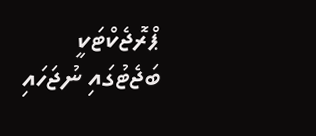ޕްރޮޖެކްޓަކީ ބަޖެޓުގައި ނުޖަހައި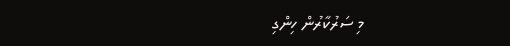މި ސަރުކާރުން ހިންގި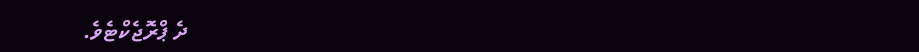ދެ ޕްރޮޖެކްޓެވެ.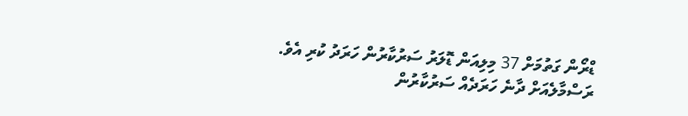ޑްރޯން ގަތުމަށް 37 މިލިއަން ޑޮލަރު ސަރުކާރުން ހަރަދު ކުރި އެވެ. ރަސްމާލެއަށް ދާނެ ހަރަދެއް ސަރުކާރުން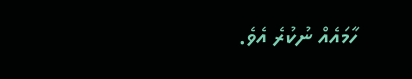ހާމައެއް ނުކުރެ އެވެ.